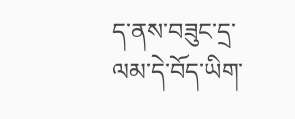ད་ནས་བཟུང་དྲ་ལམ་དེ་བོད་ཡིག་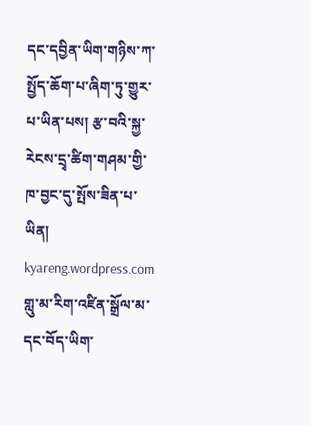དང་དབྱིན་ཡིག་གཉིས་ཀ་སྤྱོད་ཆོག་པ་ཞིག་ཏུ་གྱུར་པ་ཡིན་པས། རྩ་བའི་སྐྱ་རེངས་དྲྭ་ཚིག་གཤམ་གྱི་ཁ་བྱང་དུ་སྤོས་ཟིན་པ་ཡིན། kyareng.wordpress.com
གླུ་མ་རིག་འཛིན་སྒྲོལ་མ་དང་བོད་ཡིག་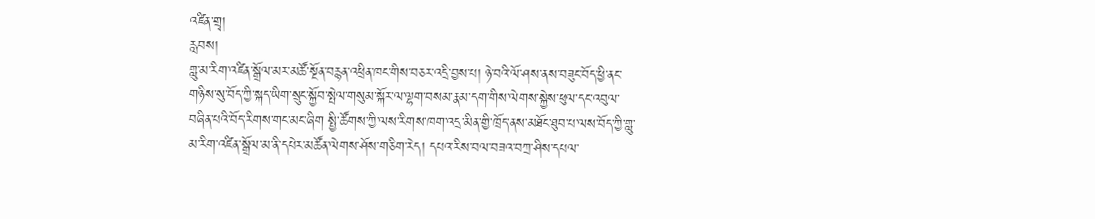འཛིན་གྲྭ།
རླབས།
གླུ་མ་རིག་འཛིན་སྒྲོལ་མར་མཚོ་སྔོན་བརྙན་འཕྲིན་ཁང་གིས་བཅར་འདྲི་བྱས་པ། ཉེ་བའི་ལོ་ཤས་ནས་བཟུང་བོད་ཕྱི་ནང་གཉིས་སུ་བོད་ཀྱི་སྐད་ཡིག་སྲུང་སྐྱོབ་སྤེལ་གསུམ་སྐོར་ལ་ལྷག་བསམ་རྣམ་དག་གིས་ལེགས་སྐྱེས་ཕུལ་དང་འབུལ་བཞིན་པའི་བོད་རིགས་གང་མང་ཞིག སྤྱི་ཚོགས་ཀྱི་ལས་རིགས་ཁག་འདྲ་མིན་གྱི་ཁྲོད་ནས་མཐོང་ཐུབ་པ་ལས་བོད་ཀྱི་གླུ་མ་རིག་འཛིན་སྒྲོལ་མ་ནི་དཔེར་མཚོན་ལེགས་ཤོས་གཅིག་རེད། དཔའ་རིས་བལ་བཟའ་བཀྲ་ཤིས་དཔལ་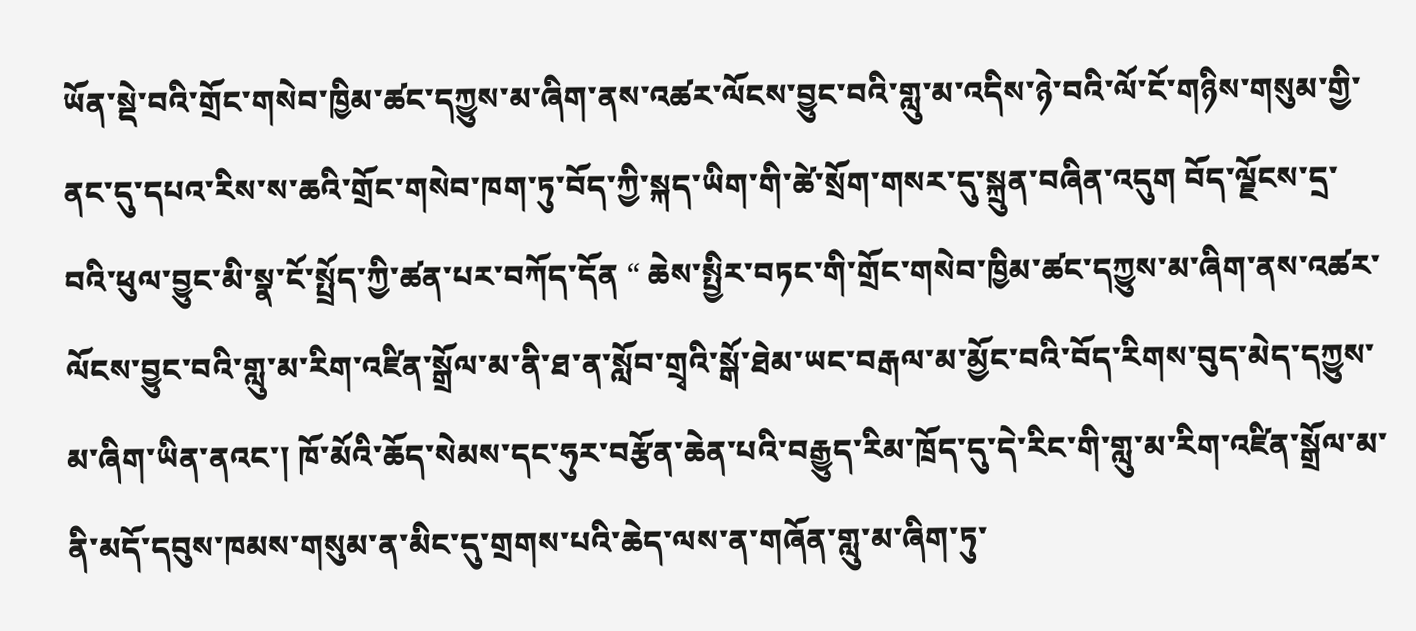ཡོན་སྡེ་བའི་གྲོང་གསེབ་ཁྱིམ་ཚང་དཀྱུས་མ་ཞིག་ནས་འཚར་ལོངས་བྱུང་བའི་གླུ་མ་འདིས་ཉེ་བའི་ལོ་ངོ་གཉིས་གསུམ་གྱི་ནང་དུ་དཔའ་རིས་ས་ཆའི་གྲོང་གསེབ་ཁག་ཏུ་བོད་ཀྱི་སྐད་ཡིག་གི་ཚེ་སྲོག་གསར་དུ་སྐྲུན་བཞིན་འདུག བོད་ལྗོངས་དྲ་བའི་ཕུལ་བྱུང་མི་སྣ་ངོ་སྤྲོད་ཀྱི་ཚན་པར་བཀོད་དོན “ ཆེས་སྤྱིར་བཏང་གི་གྲོང་གསེབ་ཁྱིམ་ཚང་དཀྱུས་མ་ཞིག་ནས་འཚར་ལོངས་བྱུང་བའི་གླུ་མ་རིག་འཛིན་སྒྲོལ་མ་ནི་ཐ་ན་སློབ་གྲྭའི་སྒོ་ཐེམ་ཡང་བརྒལ་མ་མྱོང་བའི་བོད་རིགས་བུད་མེད་དཀྱུས་མ་ཞིག་ཡིན་ནའང་། ཁོ་མོའི་ཆོད་སེམས་དང་ཧུར་བརྩོན་ཆེན་པའི་བརྒྱུད་རིམ་ཁྲོད་དུ་དེ་རིང་གི་གླུ་མ་རིག་འཛིན་སྒྲོལ་མ་ནི་མདོ་དབུས་ཁམས་གསུམ་ན་མིང་དུ་གྲགས་པའི་ཆེད་ལས་ན་གཞོན་གླུ་མ་ཞིག་ཏུ་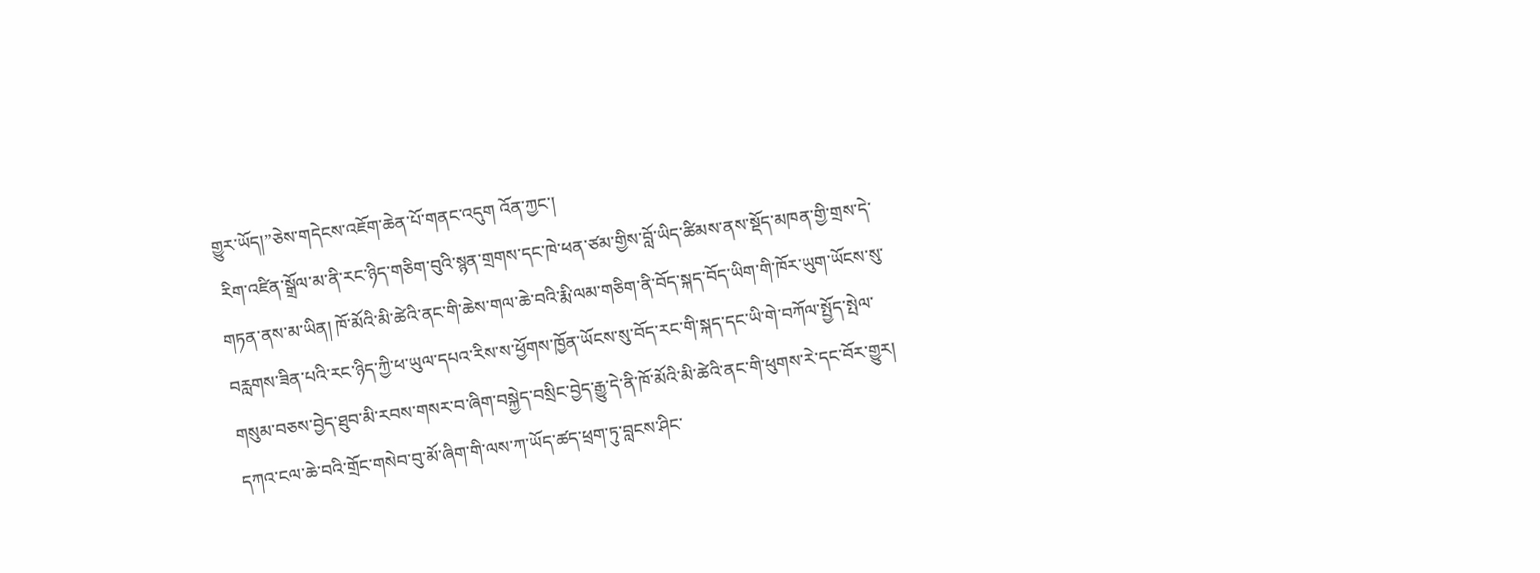གྱུར་ཡོད།”ཅེས་གདེངས་འཇོག་ཆེན་པོ་གནང་འདུག འོན་ཀྱང་།
 རིག་འཛིན་སྒྲོལ་མ་ནི་རང་ཉིད་གཅིག་བུའི་སྙན་གྲགས་དང་ཁེ་ཕན་ཙམ་གྱིས་བློ་ཡིད་ཚིམས་ནས་སྡོད་མཁན་གྱི་གྲས་དེ་གཏན་ནས་མ་ཡིན། ཁོ་མོའི་མི་ཚེའི་ནང་གི་ཆེས་གལ་ཆེ་བའི་རྨི་ལམ་གཅིག་ནི་བོད་སྐད་བོད་ཡིག་གི་ཁོར་ཡུག་ཡོངས་སུ་བརླགས་ཟིན་པའི་རང་ཉིད་ཀྱི་ཕ་ཡུལ་དཔའ་རིས་ས་ཕྱོགས་ཁྱོན་ཡོངས་སུ་བོད་རང་གི་སྐད་དང་ཡི་གེ་བཀོལ་སྤྱོད་སྤེལ་གསུམ་བཅས་བྱེད་ཐུབ་མི་རབས་གསར་བ་ཞིག་བསྐྱེད་བསྲིང་བྱེད་རྒྱུ་དེ་ནི་ཁོ་མོའི་མི་ཚེའི་ནང་གི་ཕུགས་རེ་དང་བོར་གྱུར། དཀའ་ངལ་ཆེ་བའི་གྲོང་གསེབ་བུ་མོ་ཞིག་གི་ལས་ཀ་ཡོད་ཚད་ཕྲག་ཏུ་བླངས་ཤིང་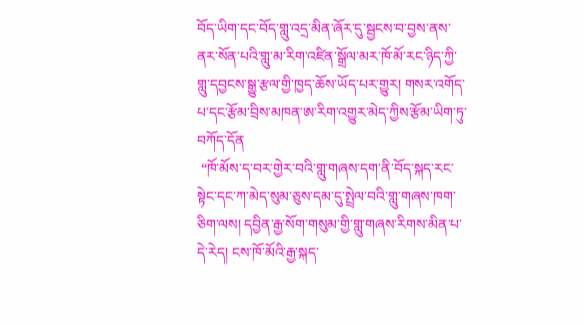བོད་ཡིག་དང་བོད་གླུ་འདྲ་མིན་ཞོར་དུ་སྦྱངས་བ་བྱས་ནས་ནར་སོན་པའི་གླུ་མ་རིག་འཛིན་སྒྲོལ་མར་ཁོ་མོ་རང་ཉིད་ཀྱི་གླུ་དབྱངས་སྒྱུ་རྩལ་གྱི་ཁྱད་ཆོས་ཡོད་པར་གྱུར། གསར་འགོད་པ་དང་རྩོམ་བྲིས་མཁན་ཨ་རིག་འགྱུར་མེད་ཀྱིས་རྩོམ་ཡིག་ཏུ་བཀོད་དོན
 “ཁོ་མོས་ད་བར་གྱེར་བའི་གླུ་གཞས་དག་ནི་བོད་སྐད་རང་སྟེང་དང་ཀ་མེད་སུམ་ཅུས་དམ་དུ་སྤྲེལ་བའི་གླུ་གཞས་ཁག་ཅིག་ལས། དབྱིན་རྒྱ་སོག་གསུམ་གྱི་གླུ་གཞས་རིགས་མིན་པ་དེ་རེད། ངས་ཁོ་མོའི་རྒྱ་སྐད་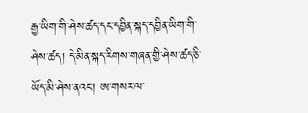རྒྱ་ཡིག་གི་ཤེས་ཚད་དང་དབྱིན་སྐད་དབྱིན་ཡིག་གི་ཤེས་ཚད། དེ་མིན་སྐད་རིགས་གཞན་གྱི་ཤེས་ཚད་ཅི་ཡོད་མི་ཤེས་ནའང་། ཨ་གསར་ལ་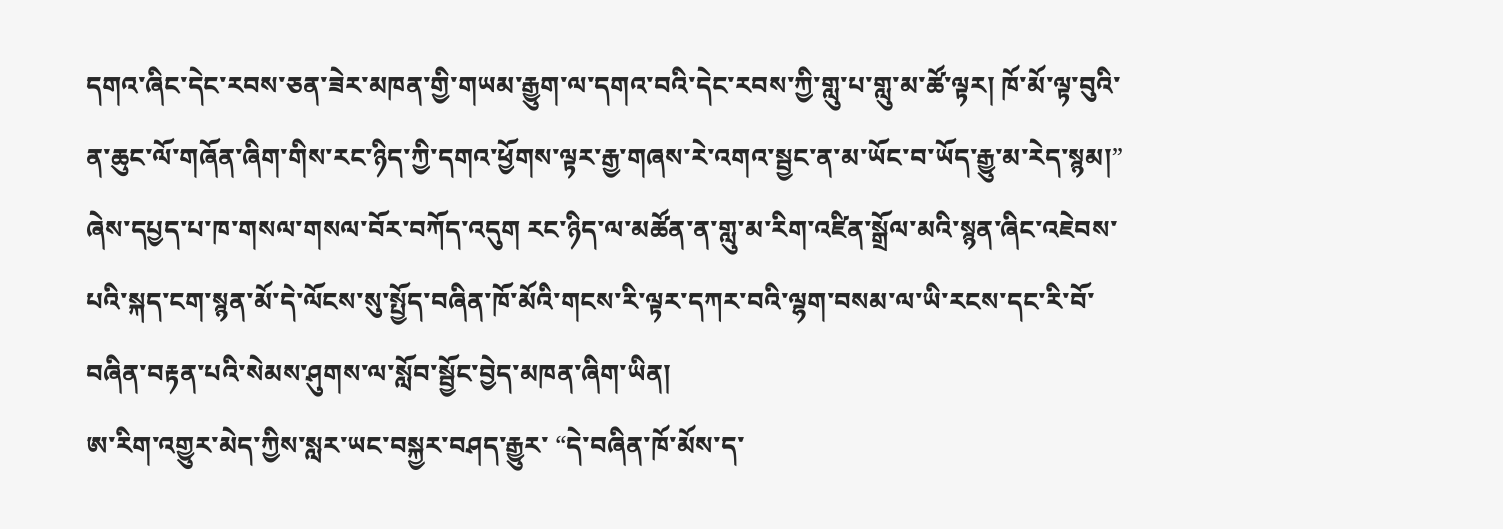དགའ་ཞིང་དེང་རབས་ཅན་ཟེར་མཁན་གྱི་གཡམ་རྒྱུག་ལ་དགའ་བའི་དེང་རབས་ཀྱི་གླུ་པ་གླུ་མ་ཚོ་ལྟར། ཁོ་མོ་ལྟ་བུའི་ན་ཆུང་ལོ་གཞོན་ཞིག་གིས་རང་ཉིད་ཀྱི་དགའ་ཕྱོགས་ལྟར་རྒྱ་གཞས་རེ་འགའ་སྦྱང་ན་མ་ཡོང་བ་ཡོད་རྒྱུ་མ་རེད་སྙམ།” ཞེས་དཔྱད་པ་ཁ་གསལ་གསལ་བོར་བཀོད་འདུག རང་ཉིད་ལ་མཚོན་ན་གླུ་མ་རིག་འཛིན་སྒྲོལ་མའི་སྙན་ཞིང་འཇེབས་པའི་སྐད་ངག་སྙན་མོ་དེ་ལོངས་སུ་སྤྱོད་བཞིན་ཁོ་མོའི་གངས་རི་ལྟར་དཀར་བའི་ལྷག་བསམ་ལ་ཡི་རངས་དང་རི་བོ་བཞིན་བརྟན་པའི་སེམས་ཤུགས་ལ་སློབ་སྦྱོང་བྱེད་མཁན་ཞིག་ཡིན།
ཨ་རིག་འགྱུར་མེད་ཀྱིས་སླར་ཡང་བསྐྱར་བཤད་རྒྱུར་ “དེ་བཞིན་ཁོ་མོས་ད་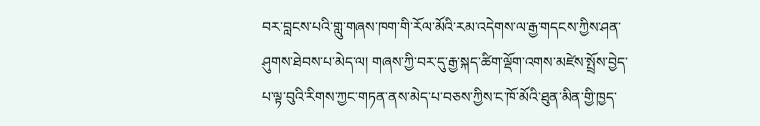བར་བླངས་པའི་གླུ་གཞས་ཁག་གི་རོལ་མོའི་རམ་འདེགས་ལ་རྒྱ་གདངས་ཀྱིས་ཤན་ཤུགས་ཐེབས་པ་མེད་ལ། གཞས་ཀྱི་བར་དུ་རྒྱ་སྐད་ཚིག་ལྡོག་འགས་མཛེས་སྤྲོས་བྱེད་པ་ལྟ་བུའི་རིགས་ཀྱང་གཏན་ནས་མེད་པ་བཅས་ཀྱིས་ང་ཁོ་མོའི་ཐུན་མིན་གྱི་ཁྱད་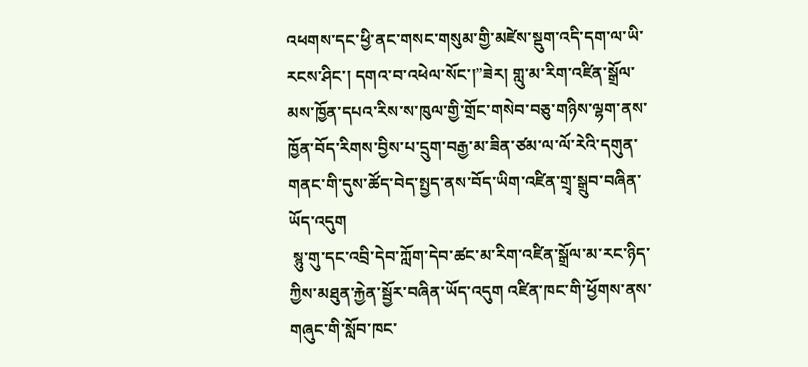འཕགས་དང་ཕྱི་ནང་གསང་གསུམ་གྱི་མཛེས་སྡུག་འདི་དག་ལ་ཡི་རངས་ཤིང་། དགའ་བ་འཕེལ་སོང་།”ཟེར། གླུ་མ་རིག་འཛིན་སྒྲོལ་མས་ཁྱོན་དཔའ་རིས་ས་ཁུལ་གྱི་གྲོང་གསེབ་བཅུ་གཉིས་ལྷག་ནས་ཁྱོན་བོད་རིགས་བྱིས་པ་དྲུག་བརྒྱ་མ་ཟིན་ཙམ་ལ་ལོ་རེའི་དགུན་གནང་གི་དུས་ཚོད་བེད་སྤྱད་ནས་བོད་ཡིག་འཛིན་གྲྭ་སྒྲུབ་བཞིན་ཡོད་འདུག
 སྙུ་གུ་དང་འབྲི་དེབ་ཀློག་དེབ་ཚང་མ་རིག་འཛིན་སྒྲོལ་མ་རང་ཉིད་ཀྱིས་མཐུན་རྐྱེན་སྦྱོར་བཞིན་ཡོད་འདུག འཛིན་ཁང་གི་ཕྱོགས་ནས་གཞུང་གི་སློབ་ཁང་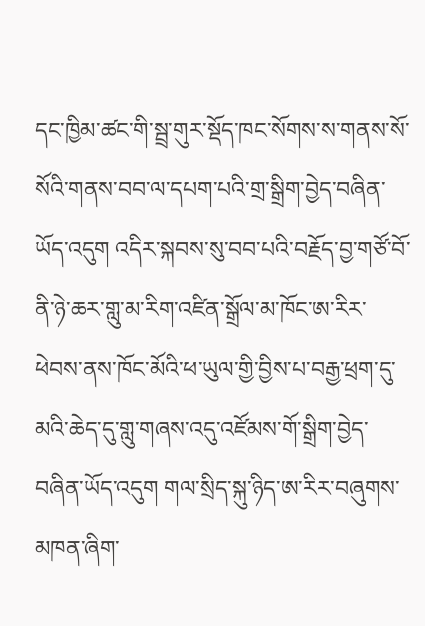དང་ཁྱིམ་ཚང་གི་སྦྲ་གུར་སྡོད་ཁང་སོགས་ས་གནས་སོ་སོའི་གནས་བབ་ལ་དཔག་པའི་གྲ་སྒྲིག་བྱེད་བཞིན་ཡོད་འདུག འདིར་སྐབས་སུ་བབ་པའི་བརྗོད་བྱ་གཙོ་བོ་ནི་ཉེ་ཆར་གླུ་མ་རིག་འཛིན་སྒྲོལ་མ་ཁོང་ཨ་རིར་ཕེབས་ནས་ཁོང་མོའི་ཕ་ཡུལ་གྱི་བྱིས་པ་བརྒྱ་ཕྲག་དུ་མའི་ཆེད་དུ་གླུ་གཞས་འདུ་འཛོམས་གོ་སྒྲིག་བྱེད་བཞིན་ཡོད་འདུག གལ་སྲིད་སྐུ་ཉིད་ཨ་ཪིར་བཞུགས་མཁན་ཞིག་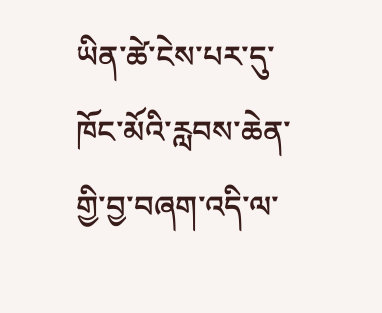ཡིན་ཚེ་ངེས་པར་དུ་ཁོང་མོའི་རླབས་ཆེན་གྱི་བྱ་བཞག་འདི་ལ་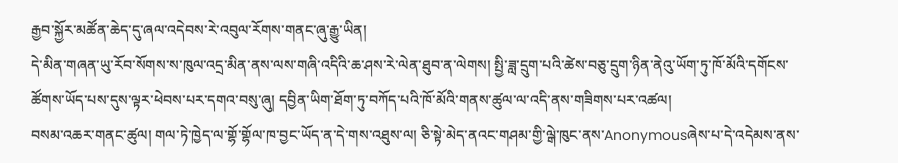རྒྱབ་སྐྱོར་མཚོན་ཆེད་དུ་ཞལ་འདེབས་རེ་འབུལ་རོགས་གནང་ཞུ་རྒྱུ་ཡིན།
དེ་མིན་གཞན་ཡུ་རོབ་སོགས་ས་ཁུལ་འདྲ་མིན་ནས་ལས་གཞི་འདིའི་ཆ་ཤས་རེ་ལེན་ཐུབ་ན་ལེགས། སྤྱི་ཟླ་དྲུག་པའི་ཚེས་བཅུ་དྲུག་ཉིན་ནེའུ་ཡོག་ཏུ་ཁོ་མོའི་དགོངས་ཚོགས་ཡོད་པས་དུས་ལྟར་ཕེབས་པར་དགའ་བསུ་ཞུ། དབྱིན་ཡིག་ཐོག་ཏུ་བཀོད་པའི་ཁོ་མོའི་གནས་ཚུལ་ལ་འདི་ནས་གཟིགས་པར་འཚལ།
བསམ་འཆར་གནང་ཚུལ། གལ་ཏེ་ཁྱེད་ལ་གྷོ་གྷོལ་ཁ་བྱང་ཡོད་ན་དེ་གས་འཐུས་ལ། ཅི་སྟེ་མེད་ནའང་གཤམ་གྱི་ལྒེ་ཁུང་ནས་Anonymousཞེས་པ་དེ་འདེམས་ནས་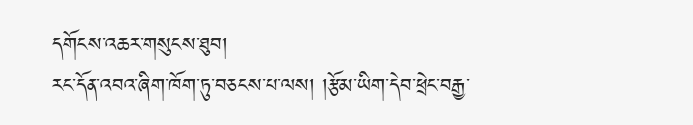དགོངས་འཆར་གསུངས་ཐུབ།
རང་དོན་འབའ་ཞིག་ཁོག་ཏུ་བཅངས་པ་ལས། །རྩོམ་ཡིག་དེབ་ཕྲེང་བརྒྱ་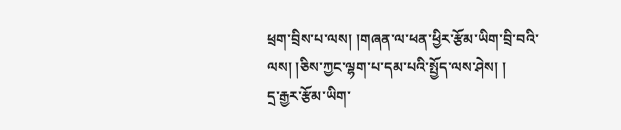ཕྲག་བྲིས་པ་ལས། །གཞན་ལ་ཕན་ཕྱིར་རྩོམ་ཡིག་བྲི་བའི་ལས། །ཅིས་ཀྱང་ལྷག་པ་དམ་པའི་སྤྱོད་ལས་ཤེས། །
དྲ་རྒྱར་རྩོམ་ཡིག་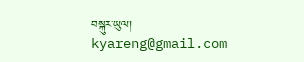བསྐུར་ཡུལ། kyareng@gmail.com